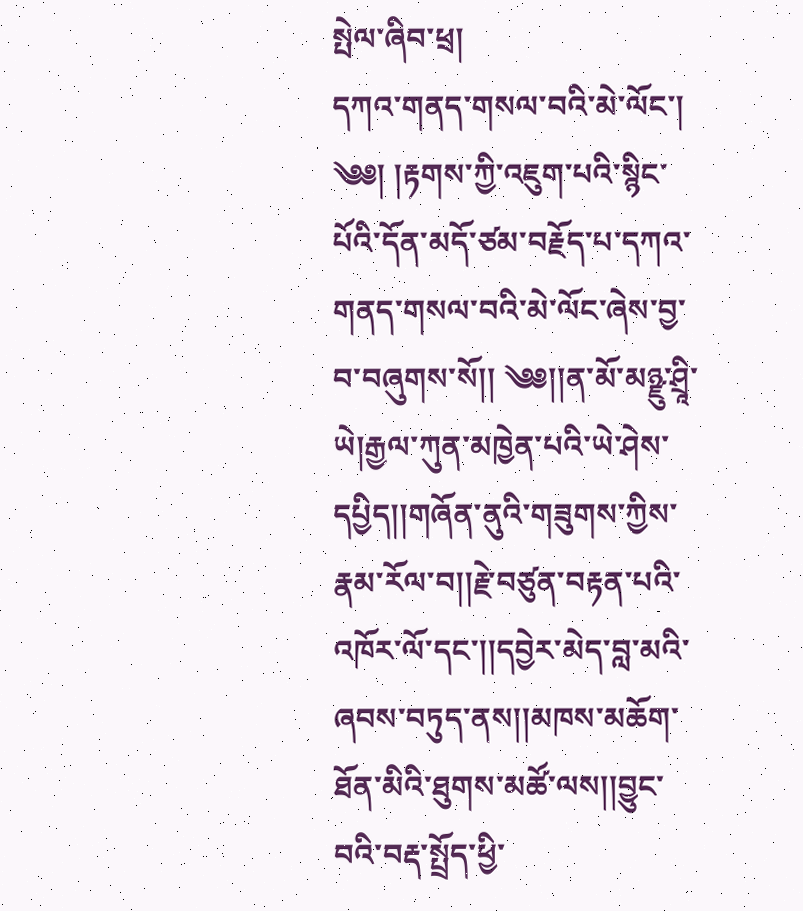སྤེལ་ཞིབ་ཕྲ།
དཀའ་གནད་གསལ་བའི་མེ་ལོང་།
༄༅། །རྟགས་ཀྱི་འཇུག་པའི་སྙིང་པོའི་དོན་མདོ་ཙམ་བརྗོད་པ་དཀའ་གནད་གསལ་བའི་མེ་ལོང་ཞེས་བྱ་བ་བཞུགས་སོ།། ༄༅།།ན་མོ་མཉྫུ་ཤྲཱི་ཡེ།རྒྱལ་ཀུན་མཁྱེན་པའི་ཡེ་ཤེས་དཔྱིད།།གཞོན་ནུའི་གཟུགས་ཀྱིས་རྣམ་རོལ་བ།།རྗེ་བཙུན་བརྟན་པའི་འཁོར་ལོ་དང་།།དབྱེར་མེད་བླ་མའི་ཞབས་བཏུད་ནས།།མཁས་མཆོག་ཐོན་མིའི་ཐུགས་མཚོ་ལས།།བྱུང་བའི་བརྡ་སྤྲོད་ཕྱི་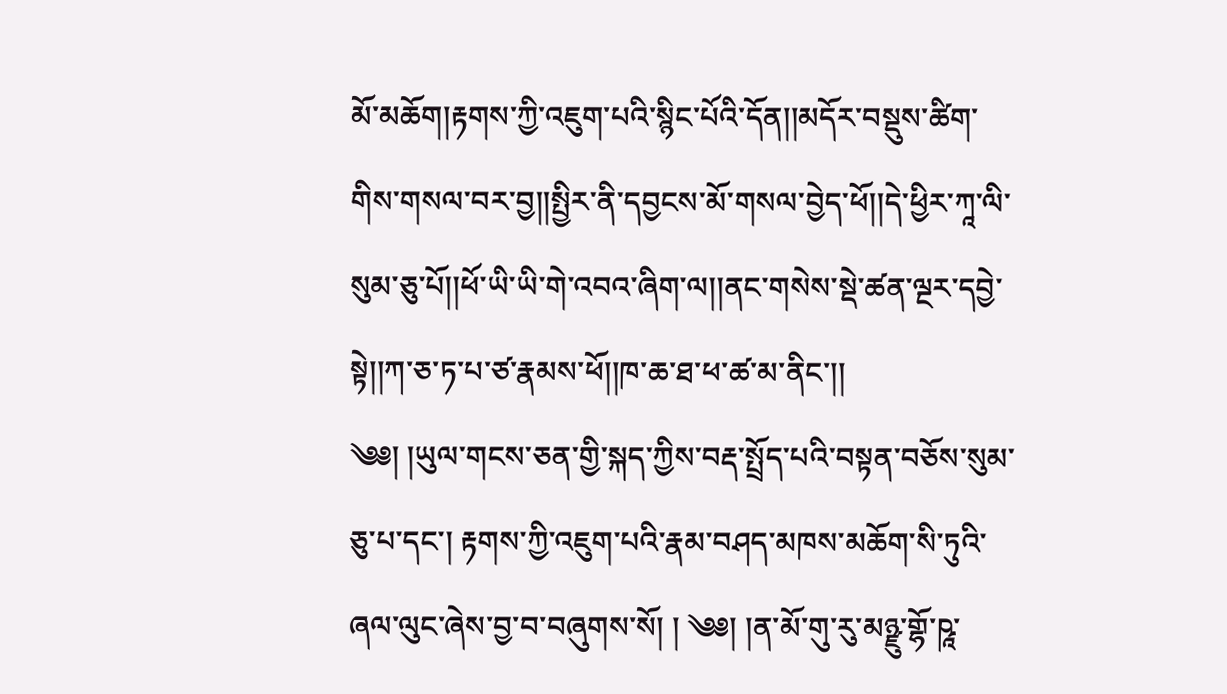མོ་མཆོག།རྟགས་ཀྱི་འཇུག་པའི་སྙིང་པོའི་དོན།།མདོར་བསྡུས་ཚིག་གིས་གསལ་བར་བྱ།།སྤྱིར་ནི་དབྱངས་མོ་གསལ་བྱེད་ཕོ།།དེ་ཕྱིར་ཀཱ་ལི་སུམ་ཅུ་པོ།།ཕོ་ཡི་ཡི་གེ་འབའ་ཞིག་ལ།།ནང་གསེས་སྡེ་ཚན་ལྔར་དབྱེ་སྟེ།།ཀ་ཅ་ཏ་པ་ཙ་རྣམས་ཕོ།།ཁ་ཆ་ཐ་ཕ་ཚ་མ་ནིང་།།
༄༅། །ཡུལ་གངས་ཅན་གྱི་སྐད་ཀྱིས་བརྡ་སྤྲོད་པའི་བསྟན་བཅོས་སུམ་ཅུ་པ་དང་། རྟགས་ཀྱི་འཇུག་པའི་རྣམ་བཤད་མཁས་མཆོག་སི་ཏུའི་ཞལ་ལུང་ཞེས་བྱ་བ་བཞུགས་སོ། ། ༄༅། །ན་མོ་གུ་རུ་མཉྫུ་གྷོ་ཥཱ་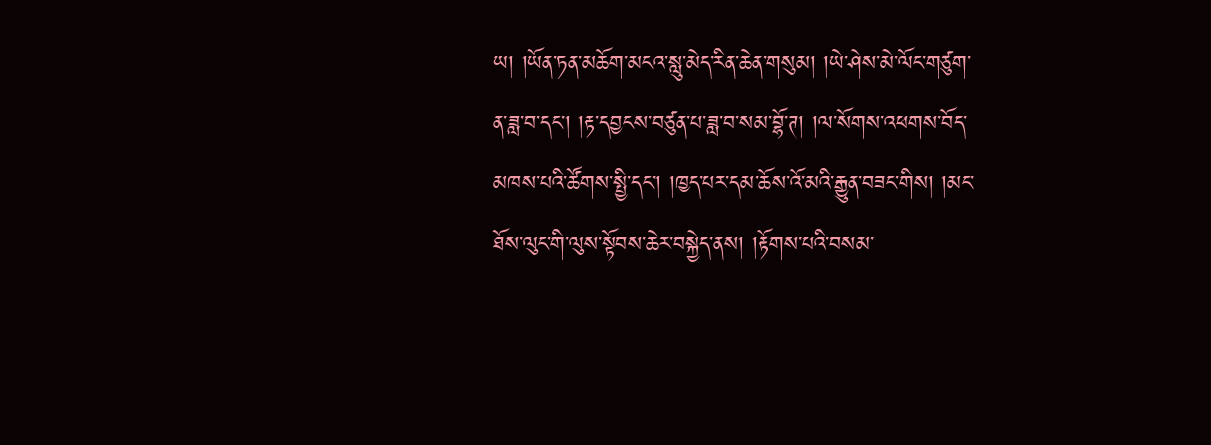ཡ། །ཡོན་ཏན་མཆོག་མངའ་སླུ་མེད་རིན་ཆེན་གསུམ། །ཡེ་ཤེས་མེ་ལོང་གཙུག་ན་ཟླ་བ་དང་། །རྟ་དབྱངས་བཙུན་པ་ཟླ་བ་སམ་བྷོ་ཊ། །ལ་སོགས་འཕགས་བོད་མཁས་པའི་ཚོགས་སྤྱི་དང་། །ཁྱད་པར་དམ་ཆོས་འོ་མའི་རྒྱུན་བཟང་གིས། །མང་ཐོས་ལུང་གི་ལུས་སྟོབས་ཆེར་བསྐྱེད་ནས། །རྟོགས་པའི་བསམ་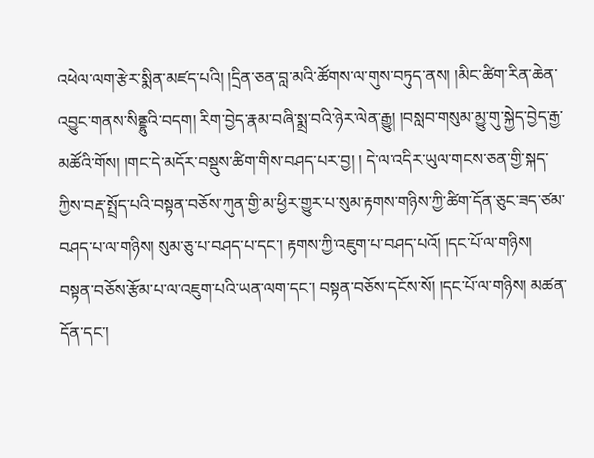འཕེལ་ལག་རྩེར་སྨིན་མཛད་པའི། །དྲིན་ཅན་བླ་མའི་ཚོགས་ལ་གུས་བཏུད་ནས། །མིང་ཚིག་རིན་ཆེན་འབྱུང་གནས་སིནྡྷུའི་བདག། རིག་བྱེད་རྣམ་བཞི་སྨྲ་བའི་ཉེར་ལེན་རྒྱུ། །བསླབ་གསུམ་མྱུ་གུ་སྐྱེད་བྱེད་རྒྱ་མཚོའི་གོས། །གང་དེ་མདོར་བསྡུས་ཚིག་གིས་བཤད་པར་བྱ། ། དེ་ལ་འདིར་ཡུལ་གངས་ཅན་གྱི་སྐད་ཀྱིས་བརྡ་སྤྲོད་པའི་བསྟན་བཅོས་ཀུན་གྱི་མ་ཕྱིར་གྱུར་པ་སུམ་རྟགས་གཉིས་ཀྱི་ཚིག་དོན་ཅུང་ཟད་ཙམ་བཤད་པ་ལ་གཉིས། སུམ་ཅུ་པ་བཤད་པ་དང་། རྟགས་ཀྱི་འཇུག་པ་བཤད་པའོ། །དང་པོ་ལ་གཉིས། བསྟན་བཅོས་རྩོམ་པ་ལ་འཇུག་པའི་ཡན་ལག་དང་། བསྟན་བཅོས་དངོས་སོ། །དང་པོ་ལ་གཉིས། མཚན་དོན་དང་།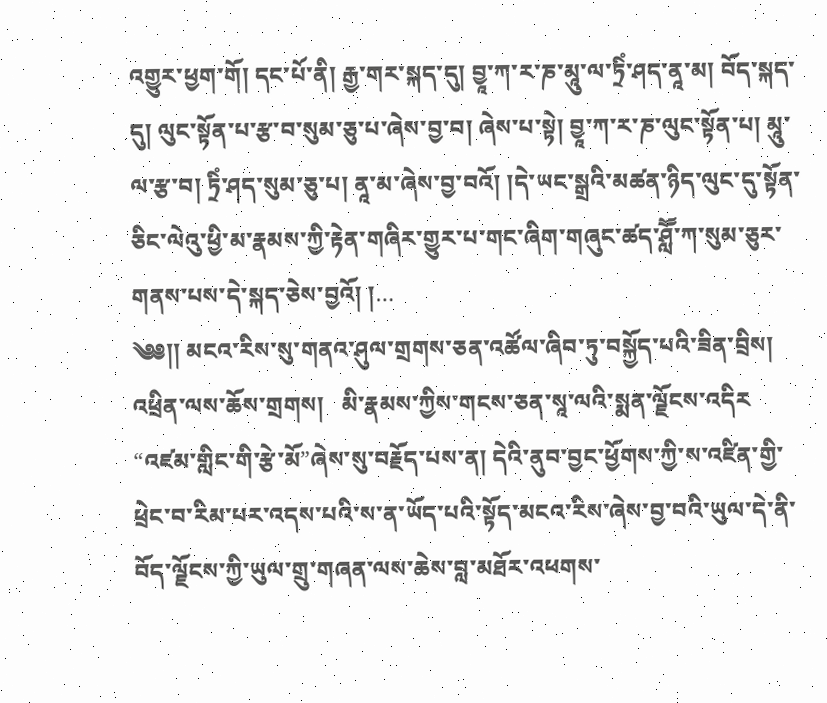འགྱུར་ཕྱག་གོ། དང་པོ་ནི། རྒྱ་གར་སྐད་དུ། བྱཱ་ཀ་ར་ཎ་མཱུ་ལ་ཏྲིཾ་ཤད་ནཱ་མ། བོད་སྐད་དུ། ལུང་སྟོན་པ་རྩ་བ་སུམ་ཅུ་པ་ཞེས་བྱ་བ། ཞེས་པ་སྟེ། བྱཱ་ཀ་ར་ཎ་ལུང་སྟོན་པ། མཱུ་ལ་རྩ་བ། ཏྲིཾ་ཤད་སུམ་ཅུ་པ། ནཱ་མ་ཞེས་བྱ་བའོ། །དེ་ཡང་སྒྲའི་མཚན་ཉིད་ལུང་དུ་སྟོན་ཅིང་ལེའུ་ཕྱི་མ་རྣམས་ཀྱི་རྟེན་གཞིར་གྱུར་པ་གང་ཞིག་གཞུང་ཚད་ཤླཽ་ཀ་སུམ་ཅུར་གནས་པས་དེ་སྐད་ཅེས་བྱའོ། །…
༄༅།། མངའ་རིས་སུ་གནའ་ཤུལ་གྲགས་ཅན་འཚོལ་ཞིབ་ཏུ་བསྐྱོད་པའི་ཟིན་བྲིས། འཕྲིན་ལས་ཆོས་གྲགས།   མི་རྣམས་ཀྱིས་གངས་ཅན་སཱ་ལའི་སྨན་ལྗོངས་འདིར “འཛམ་གླིང་གི་རྩེ་མོ”ཞེས་སུ་བརྗོད་པས་ན། དེའི་ནུབ་བྱང་ཕྱོགས་ཀྱི་ས་འཛིན་གྱི་ཕྲེང་བ་རིམ་པར་འདས་པའི་ས་ན་ཡོད་པའི་སྟོད་མངའ་རིས་ཞེས་བྱ་བའི་ཡུལ་དེ་ནི་བོད་ལྗོངས་ཀྱི་ཡུལ་གྲུ་གཞན་ལས་ཆེས་བླ་མཐོར་འཕགས་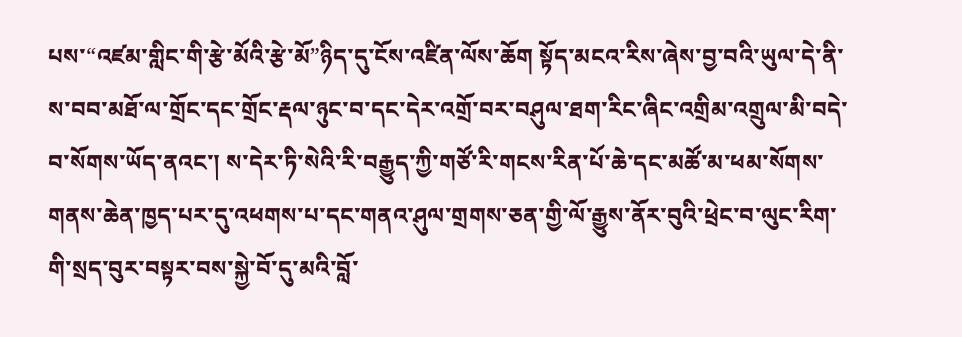པས་“འཛམ་གླིང་གི་རྩེ་མོའི་རྩེ་མོ”ཉིད་དུ་ངོས་འཛིན་ལོས་ཆོག སྟོད་མངའ་རིས་ཞེས་བྱ་བའི་ཡུལ་དེ་ནི་ས་བབ་མཐོ་ལ་གྲོང་དང་གྲོང་རྡལ་ཉུང་བ་དང་དེར་འགྲོ་བར་བཤུལ་ཐག་རིང་ཞིང་འགྲིམ་འགྲུལ་མི་བདེ་བ་སོགས་ཡོད་ནའང་། ས་དེར་ཏི་སེའི་རི་བརྒྱུད་ཀྱི་གཙོ་རི་གངས་རིན་པོ་ཆེ་དང་མཚོ་མ་ཕམ་སོགས་གནས་ཆེན་ཁྱད་པར་དུ་འཕགས་པ་དང་གནའ་ཤུལ་གྲགས་ཅན་གྱི་ལོ་རྒྱུས་ནོར་བུའི་ཕྲེང་བ་ལུང་རིག་གི་སྲད་བུར་བསྟར་བས་སྐྱེ་བོ་དུ་མའི་བློ་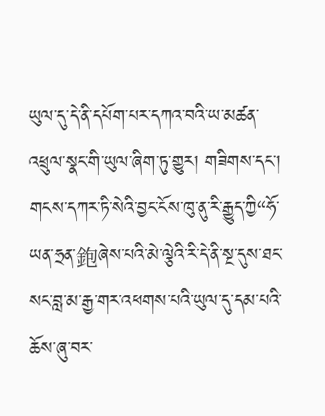ཡུལ་དུ་དེ་ནི་དཔོག་པར་དཀའ་བའི་ཡ་མཚན་འཕྲུལ་སྣང་གི་ཡུལ་ཞིག་ཏུ་གྱུར། གཟིགས་དང་། གངས་དཀར་ཏི་སེའི་བྱང་ངོས་ཁུ་ནུ་རི་རྒྱུད་ཀྱི“ཧོ་ཡན་ཧྲན་鉋ཞེས་པའི་མེ་ལྕེའི་རི་དེ་ནི་སྔ་དུས་ཐང་སང་བླ་མ་རྒྱ་གར་འཕགས་པའི་ཡུལ་དུ་དམ་པའི་ཆོས་ཞུ་བར་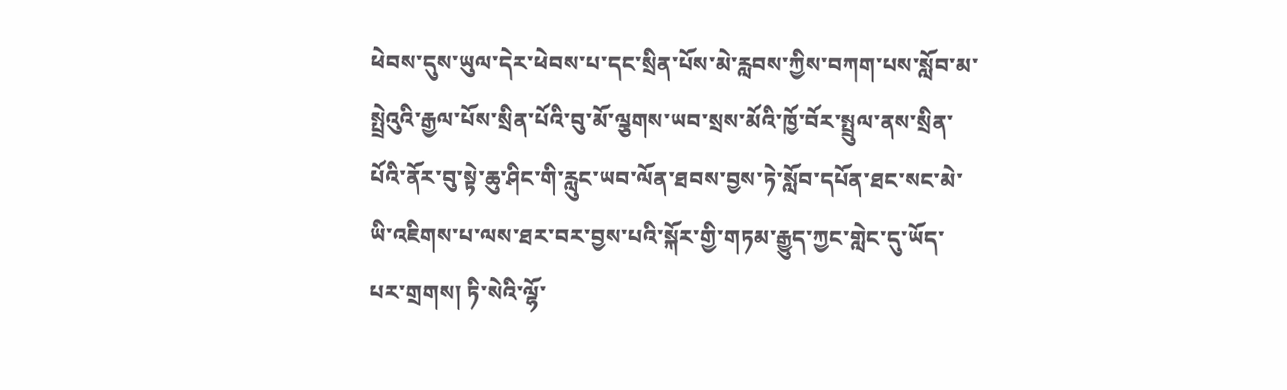ཕེབས་དུས་ཡུལ་དེར་ཕེབས་པ་དང་སྲིན་པོས་མེ་རླབས་ཀྱིས་བཀག་པས་སློབ་མ་སྤྲེའུའི་རྒྱལ་པོས་སྲིན་པོའི་བུ་མོ་ལྕགས་ཡབ་སྲས་མོའི་ཁྱོ་བོར་སྤྲུལ་ནས་སྲིན་པོའི་ནོར་བུ་སྟེ་ཆུ་ཤིང་གི་རླུང་ཡབ་ལོན་ཐབས་བྱས་ཏེ་སློབ་དཔོན་ཐང་སང་མེ་ཡི་འཇིགས་པ་ལས་ཐར་བར་བྱས་པའི་སྐོར་གྱི་གཏམ་རྒྱུད་ཀྱང་གླེང་དུ་ཡོད་པར་གྲགས། ཏི་སེའི་ལྷོ་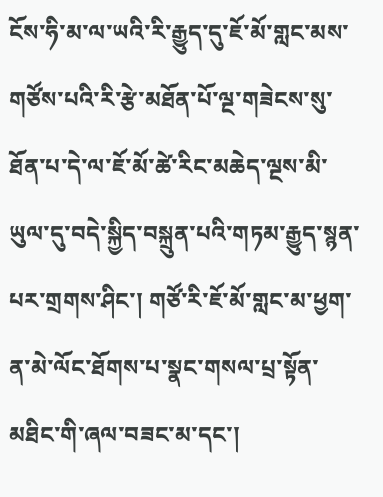ངོས་ཧི་མ་ལ་ཡའི་རི་རྒྱུད་དུ་ཇོ་མོ་གླང་མས་གཙོས་པའི་རི་རྩེ་མཐོན་པོ་ལྔ་གཟེངས་སུ་ཐོན་པ་དེ་ལ་ཇོ་མོ་ཚེ་རིང་མཆེད་ལྔས་མི་ཡུལ་དུ་བདེ་སྐྱིད་བསྐྲུན་པའི་གཏམ་རྒྱུད་སྙན་པར་གྲགས་ཤིང་། གཙོ་རི་ཇོ་མོ་གླང་མ་ཕྱག་ན་མེ་ལོང་ཐོགས་པ་སྣང་གསལ་པྲ་སྟོན་མཐིང་གི་ཞལ་བཟང་མ་དང་།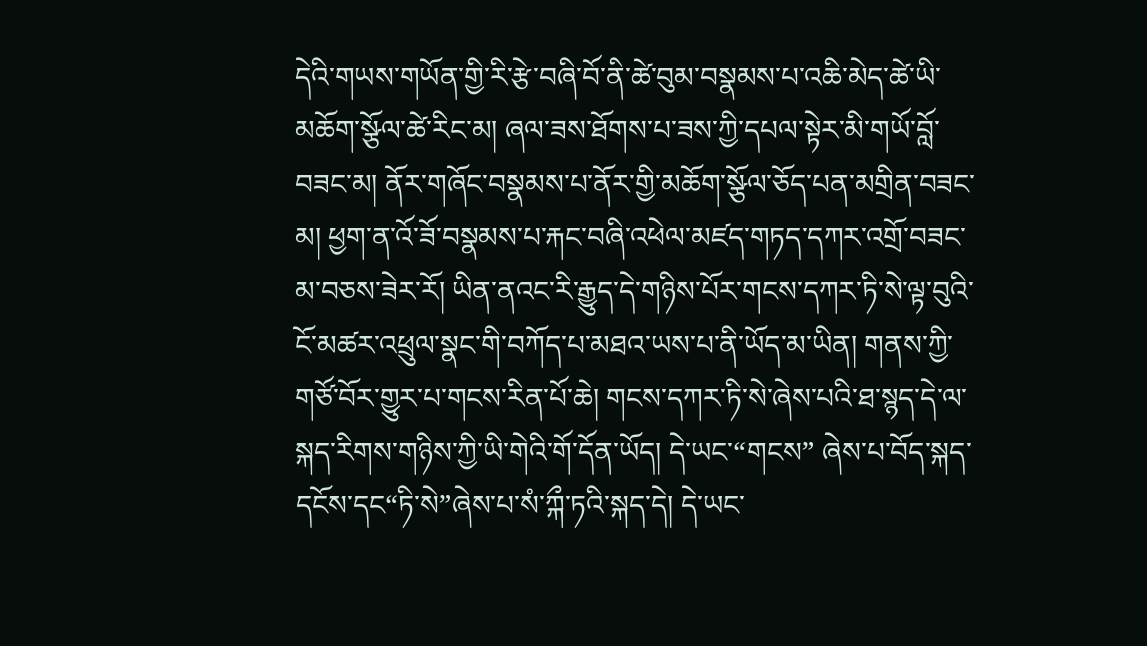དེའི་གཡས་གཡོན་གྱི་རི་རྩེ་བཞི་བོ་ནི་ཚེ་བུམ་བསྣམས་པ་འཆི་མེད་ཚེ་ཡི་མཆོག་སྩོལ་ཚེ་རིང་མ། ཞལ་ཟས་ཐོགས་པ་ཟས་ཀྱི་དཔལ་སྟེར་མི་གཡོ་བློ་བཟང་མ། ནོར་གཞོང་བསྣམས་པ་ནོར་གྱི་མཆོག་སྩོལ་ཅོད་པན་མགྲིན་བཟང་མ། ཕྱག་ན་འོ་ཟོ་བསྣམས་པ་རྐང་བཞི་འཕེལ་མཛད་གཏད་དཀར་འགྲོ་བཟང་མ་བཅས་ཟེར་རོ། ཡིན་ནའང་རི་རྒྱུད་དེ་གཉིས་པོར་གངས་དཀར་ཏི་སེ་ལྟ་བུའི་ངོ་མཚར་འཕྲུལ་སྣང་གི་བཀོད་པ་མཐའ་ཡས་པ་ནི་ཡོད་མ་ཡིན། གནས་ཀྱི་གཙོ་བོར་གྱུར་པ་གངས་རིན་པོ་ཆེ། གངས་དཀར་ཏི་སེ་ཞེས་པའི་ཐ་སྙད་དེ་ལ་སྐད་རིགས་གཉིས་ཀྱི་ཡི་གེའི་གོ་དོན་ཡོད། དེ་ཡང་“གངས” ཞེས་པ་བོད་སྐད་དངོས་དང“ཏི་སེ”ཞེས་པ་སཾ་ཀྐྀ་ཏའི་སྐད་དེ། དེ་ཡང་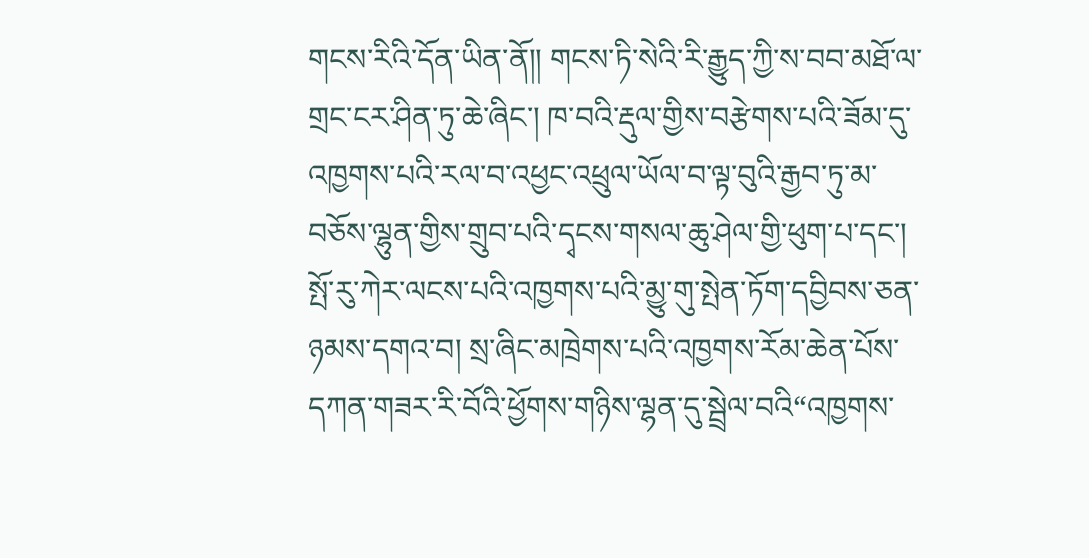གངས་རིའི་དོན་ཡིན་ནོ།། གངས་ཏི་སེའི་རི་རྒྱུད་ཀྱི་ས་བབ་མཐོ་ལ་གྲང་ངར་ཤིན་ཏུ་ཆེ་ཞིང་། ཁ་བའི་རྡུལ་གྱིས་བརྩེགས་པའི་ཟོམ་དུ་འཁྱགས་པའི་རལ་བ་འཕྱང་འཕྲུལ་ཡོལ་བ་ལྟ་བུའི་རྒྱབ་ཏུ་མ་བཅོས་ལྷུན་གྱིས་གྲུབ་པའི་དྭངས་གསལ་ཆུ་ཤེལ་གྱི་ཕུག་པ་དང་། སྤོ་རུ་ཀེར་ལངས་པའི་འཁྱགས་པའི་མྱུ་གུ་སྤེན་ཏོག་དབྱིབས་ཅན་ཉམས་དགའ་བ། སྲ་ཞིང་མཁྲེགས་པའི་འཁྱགས་རོམ་ཆེན་པོས་དཀན་གཟར་རི་བོའི་ཕྱོགས་གཉིས་ལྷན་དུ་སྦྲེལ་བའི“འཁྱགས་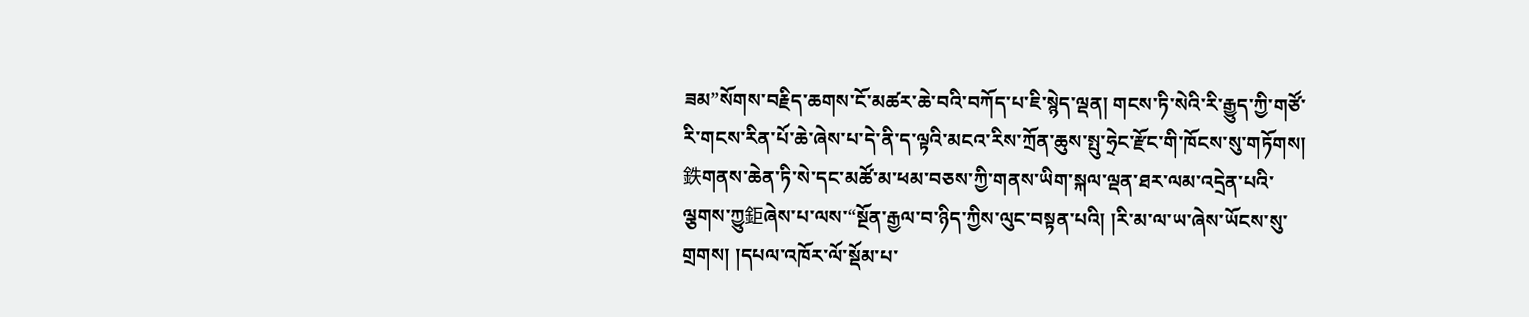ཟམ”སོགས་བརྗིད་ཆགས་ངོ་མཚར་ཆེ་བའི་བཀོད་པ་ཇི་སྙེད་ལྡན། གངས་ཏི་སེའི་རི་རྒྱུད་ཀྱི་གཙོ་རི་གངས་རིན་པོ་ཆེ་ཞེས་པ་དེ་ནི་ད་ལྟའི་མངའ་རིས་ཀྲོན་ཆུས་སྤུ་ཧྲེང་རྫོང་གི་ཁོངས་སུ་གཏོགས། 鉄གནས་ཆེན་ཏི་སེ་དང་མཚོ་མ་ཕམ་བཅས་ཀྱི་གནས་ཡིག་སྐལ་ལྡན་ཐར་ལམ་འདྲེན་པའི་ལྕགས་ཀྱུ鉅ཞེས་པ་ལས་“སྔོན་རྒྱལ་བ་ཉིད་ཀྱིས་ལུང་བསྟན་པའི། །རི་མ་ལ་ཡ་ཞེས་ཡོངས་སུ་གྲགས། །དཔལ་འཁོར་ལོ་སྡོམ་པ་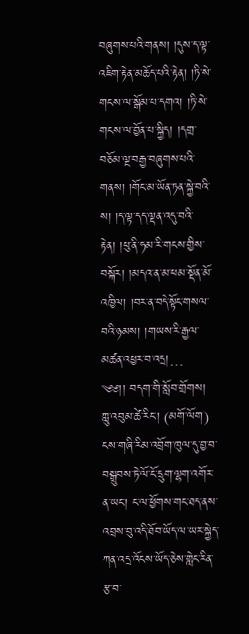བཞུགས་པའི་གནས། །དུས་ད་ལྟ་འཇིག་རྟེན་མཆོད་པའི་རྟེན། །ཏི་སེ་གངས་ལ་སྒོམ་པ་དགའ། །ཏི་སེ་གངས་ལ་བྱོན་པ་སྐྱིད། །དགྲ་བཅོམ་ལྔ་བརྒྱ་བཞུགས་པའི་གནས། །གོང་མ་ཡོན་ཏན་སྐྱེ་བའི་ས། །ད་ལྟ་དད་ལྡན་འདུ་བའི་རྟེན། །ཕུ་ནི་ཧམ་རི་གངས་གྱིས་བསྐོར། །མདའ་ན་མ་ཕམ་སྡོན་མོ་འཁྱིལ། །བར་ན་བདེ་སྟོང་གསལ་བའི་ཉམས། །གཡས་རི་རྒྱལ་མཚན་འཕྱར་བ་འདྲ།…
༄༅།། བདག་གི་སློབ་གྲོགས། ཀླུ་འབུམ་ཚེ་རིང་། (མགོ་ལོག)   ངས་གཞི་རིམ་འབྲོག་ཁུལ་དུ་བྱ་བ་བསྒྲུབས་ཏེ་ལོ་ངོ་དྲུག་ལྷག་འགོར་ན་ཡང་། ང་ལ་ཕྱོགས་གང་ཐད་ནས་འབྲས་བུ་འདི་ཐོབ་ཡོད་ལ་ཡར་སྐྱེད་ཀན་འདྲ་འོངས་ཡོད་ཅེས་གླེང་རིན་རྩ་བ་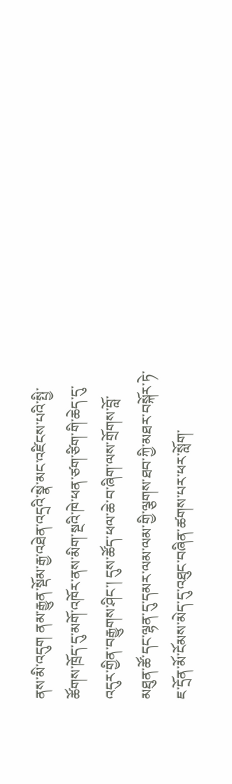ནས་མི་འདུག ནམ་རྒྱུན་སྡོམ་རྒྱ་འཐེན་འདྲའི་སྣེ་མང་འཛིངས་པའི་སྤྱི་ཚོགས་ཁྲོད་དུ་མགོ་འཁོར་ནས་མིག་སྔའི་ཁེ་ཕན་ཙག་ཙིག་གི་ཆེད་དུ་འདུར་གྱིན་བརྒྱུགས་ཤིང་། དུས་ཚོད་ཕལ་ཆེ་བ་ཞིག་ལས་གྲོགས་བློ་མཐུན་ཚོ་དང་ལྷན་དུ་དམར་ལམ་ལམ་གྱི་ལྕགས་ཐབ་ཀྱི་མཐར་བསྐོར་ཏེ་ཇ་དྲོན་མོ་ངོམས་མེད་དུ་འཐུང་བཞིན་ཚགས་པར་ཕར་སློག་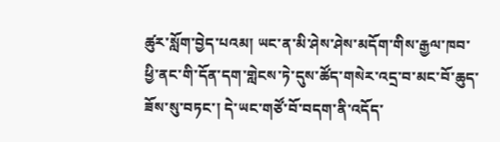ཚུར་སློག་བྱེད་པའམ། ཡང་ན་མི་ཤེས་ཤེས་མདོག་གིས་རྒྱལ་ཁབ་ཕྱི་ནང་གི་དོན་དག་གླེངས་ཏེ་དུས་ཚོད་གསེར་འདྲ་བ་མང་བོ་ཆུད་ཟོས་སུ་བཏང་། དེ་ཡང་གཙོ་བོ་བདག་ནི་འདོད་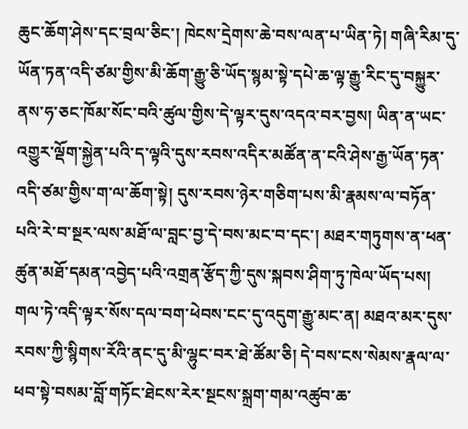ཆུང་ཆོག་ཤེས་དང་བྲལ་ཅིང་། ཁེངས་དྲེགས་ཆེ་བས་ལན་པ་ཡིན་ཏེ། གཞི་རིམ་དུ་ཡོན་ཏན་འདི་ཙམ་གྱིས་མི་ཆོག་རྒྱུ་ཅི་ཡོད་སྙམ་སྟེ་དཔེ་ཆ་ལྟ་རྒྱུ་རིང་དུ་བསྐྱུར་ནས་ཧ་ཅང་ཁོམ་སོང་བའི་ཚུལ་གྱིས་དེ་ལྟར་དུས་འདའ་བར་བྱས། ཡིན་ན་ཡང་འགྱུར་ལྡོག་སྐྱེན་པའི་ད་ལྟའི་དུས་རབས་འདིར་མཚོན་ན་ངའི་ཤེས་རྒྱ་ཡོན་ཏན་འདི་ཙམ་གྱིས་ག་ལ་ཆོག་སྟེ། དུས་རབས་ཉེར་གཅིག་པས་མི་རྣམས་ལ་བཏོན་པའི་རེ་བ་སྔར་ལས་མཐོ་ལ་བླང་བྱ་དེ་བས་མང་བ་དང་། མཐར་གཏུགས་ན་ཕན་ཚུན་མཐོ་དམན་འབྱེད་པའི་འགྲན་རྩོད་ཀྱི་དུས་སྐབས་ཤིག་ཏུ་ཁེལ་ཡོད་པས། གལ་ཏེ་འདི་ལྟར་སོས་དལ་བག་ཕེབས་ངང་དུ་འདུག་རྒྱུ་མང་ན། མཐའ་མར་དུས་རབས་ཀྱི་སྙིགས་རོའི་ནང་དུ་མི་ལྷུང་བར་ཐེ་ཚོམ་ཅི། དེ་བས་ངས་སེམས་རྣལ་ལ་ཕབ་སྟེ་བསམ་བློ་གཏོང་ཐེངས་རེར་སྔངས་སྐྲག་གམ་འཚུབ་ཆ་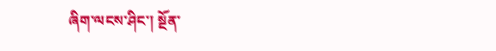ཞིག་ལངས་ཤིང་། སྔོན་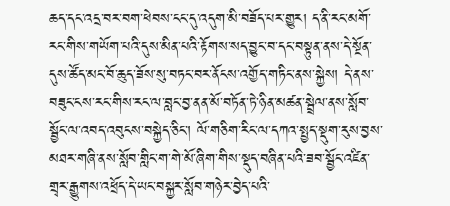ཆད་དང་འདྲ་བར་བག་ཕེབས་ངང་དུ་འདུག་མི་བཟོད་པར་གྱུར། ད་ནི་རང་མགོ་རང་གིས་གཡོག་པའི་དུས་མིན་པའི་རྟོགས་སད་བྱུང་བ་དང་བསྟུན་ནས་དེ་སྔོན་དུས་ཚོད་མང་བོ་ཆུད་ཟོས་སུ་བཏང་བར་ནོངས་འགྱོད་གཏིང་ནས་སྐྱེས། དེ་ནས་བཟུང་ངས་རང་གིས་རང་ལ་བླང་བྱ་ནན་མོ་བཏོན་ཏེ་ཉིན་མཚན་སྦྲེལ་ནས་སློབ་སྦྱོང་ལ་འབད་འབུངས་བསྐྱེད་ཅིང་། ལོ་གཅིག་རིང་ལ་དཀའ་སྤྱད་སྡུག་རུས་བྱས་མཐར་གཞི་ནས་སློབ་གླིང་ག་གེ་མོ་ཞིག་གིས་སྡུད་བཞིན་པའི་ཟབ་སྦྱོང་འཛིན་གྲྭར་རྒྱུགས་འཕྲོད་དེ་ཡང་བསྐྱར་སློབ་གཉེར་བྱེད་པའི་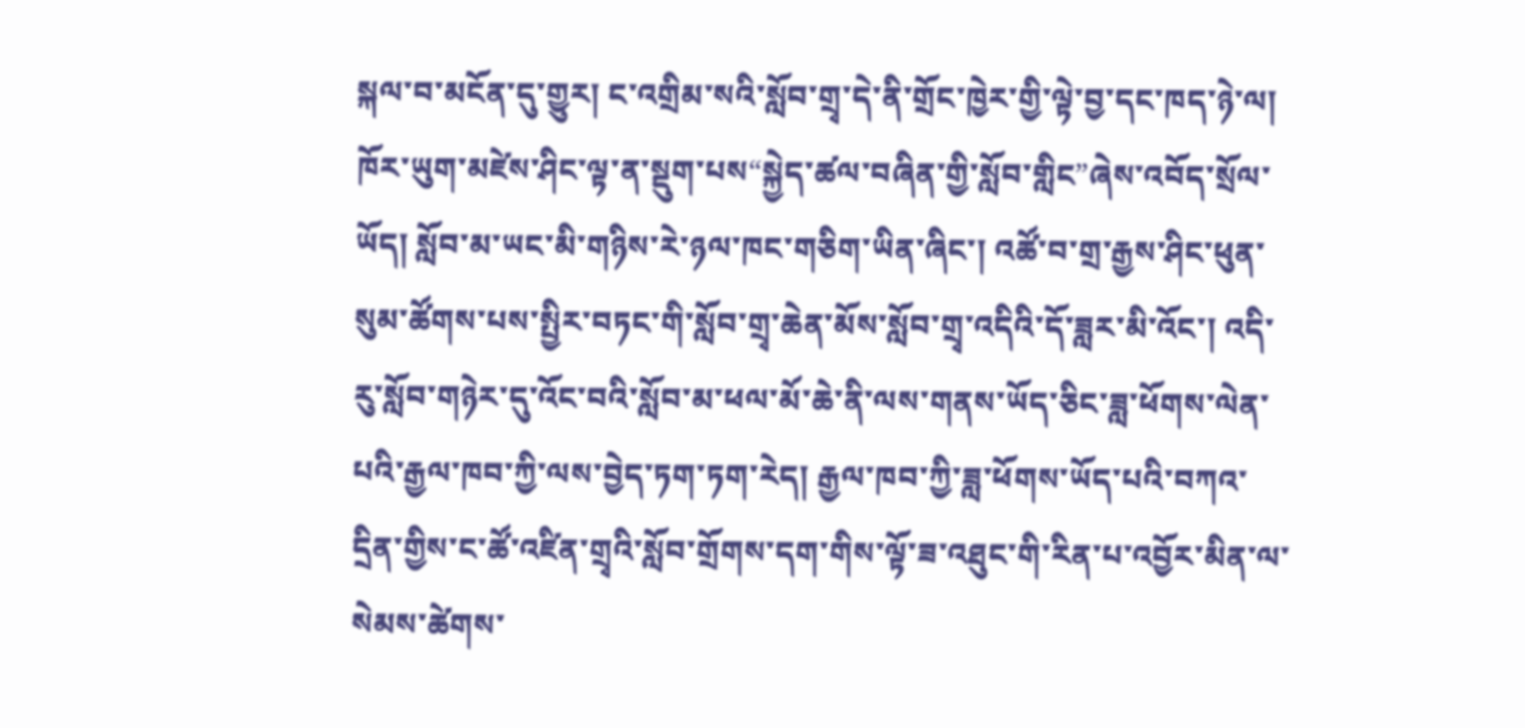སྐལ་བ་མངོན་དུ་གྱུར། ང་འགྲིམ་སའི་སློབ་གྲྭ་དེ་ནི་གྲོང་ཁྱེར་གྱི་ལྟེ་བྱ་དང་ཁད་ཉེ་ལ། ཁོར་ཡུག་མཛེས་ཤིང་ལྟ་ན་སྡུག་པས“སྐྱེད་ཚལ་བཞིན་གྱི་སློབ་གླིང”ཞེས་འབོད་སྲོལ་ཡོད། སློབ་མ་ཡང་མི་གཉིས་རེ་ཉལ་ཁང་གཅིག་ཡིན་ཞིང་། འཚོ་བ་གྲ་རྒྱས་ཤིང་ཕུན་སུམ་ཚོགས་པས་སྤྱིར་བཏང་གི་སློབ་གྲྭ་ཆེན་མོས་སློབ་གྲྭ་འདིའི་དོ་ཟླར་མི་འོང་། འདི་རུ་སློབ་གཉེར་དུ་འོང་བའི་སློབ་མ་ཕལ་མོ་ཆེ་ནི་ལས་གནས་ཡོད་ཅིང་ཟླ་ཕོགས་ལེན་པའི་རྒྱལ་ཁབ་ཀྱི་ལས་བྱེད་ཏག་ཏག་རེད། རྒྱལ་ཁབ་ཀྱི་ཟླ་ཕོགས་ཡོད་པའི་བཀའ་དྲིན་གྱིས་ང་ཚོ་འཛིན་གྲྭའི་སློབ་གྲོགས་དག་གིས་ལྟོ་ཟ་འཐུང་གི་རིན་པ་འབྱོར་མིན་ལ་སེམས་ཚེགས་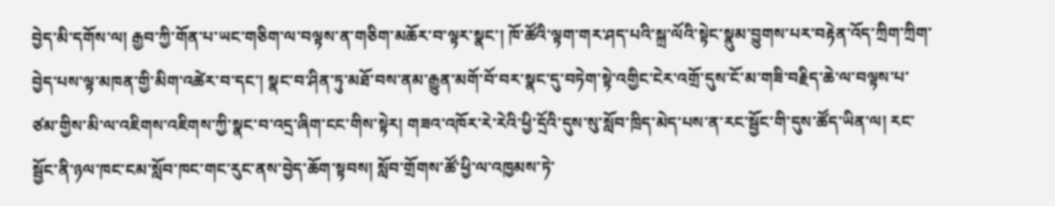བྱེད་མི་དགོས་ལ། རྒྱབ་ཀྱི་གོན་པ་ཡང་གཅིག་ལ་བལྟས་ན་གཅིག་མཆོར་བ་ལྟར་སྣང་། ཁོ་ཚོའི་ལྟག་གར་ཤད་པའི་སྐྲ་ལོའི་སྟེང་སྣུམ་བྱུགས་པར་བརྟེན་འོད་ཀྲིག་ཀྲིག་བྱེད་པས་ལྟ་མཁན་གྱི་མིག་འཚེར་བ་དང་། སྣང་བ་ཤིན་ཏུ་མཐོ་བས་ནམ་རྒྱུན་མགོ་བོ་བར་སྣང་དུ་བཏེག་སྟེ་འགྱིང་ངེར་འགྲོ་དུས་ངོ་མ་གཟི་བརྗིད་ཆེ་ལ་བལྟས་པ་ཙམ་གྱིས་མི་ལ་འཇིགས་འཇིགས་ཀྱི་སྣང་བ་འདྲ་ཞིག་ངང་གིས་སྟེར། གཟའ་འཁོར་རེ་རེའི་ཕྱི་དྲོའི་དུས་སུ་སློབ་ཁྲིད་མེད་པས་ན་རང་སྦྱོང་གི་དུས་ཚོད་ཡིན་ལ། རང་སྦྱོང་ནི་ཉལ་ཁང་ངམ་སློབ་ཁང་གང་རུང་ནས་བྱེད་ཆོག་སྟབས། སློབ་གྲོགས་ཚོ་ཕྱི་ལ་འཁྱམས་ཏེ་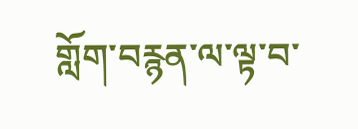གློག་བརྙན་ལ་ལྟ་བ་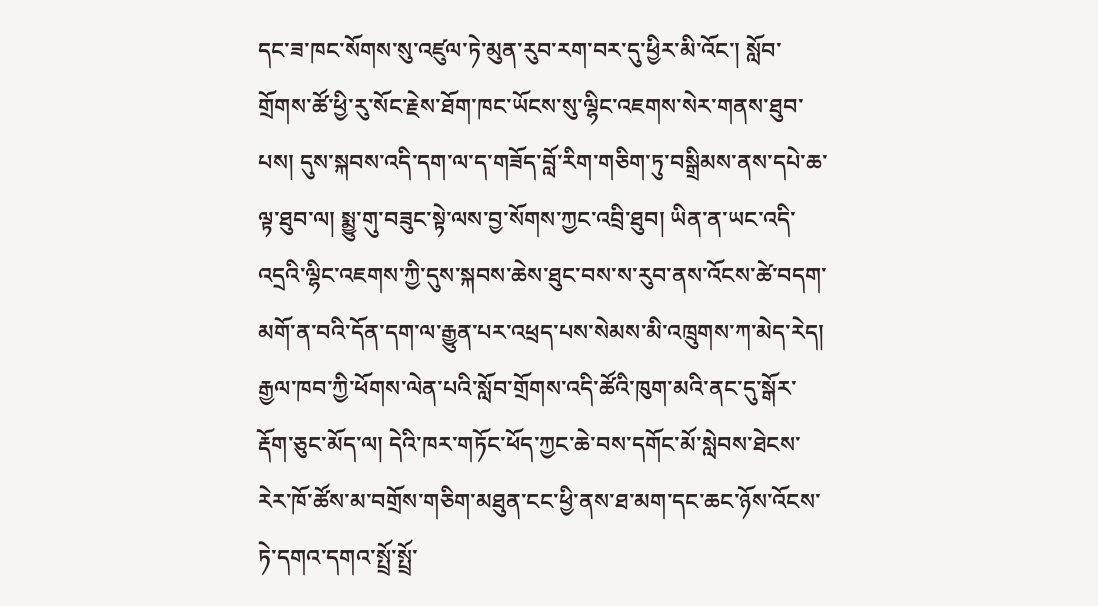དང་ཟ་ཁང་སོགས་སུ་འཛུལ་ཏེ་མུན་རུབ་རག་བར་དུ་ཕྱིར་མི་འོང་། སློབ་གྲོགས་ཚོ་ཕྱི་རུ་སོང་རྗེས་ཐོག་ཁང་ཡོངས་སུ་ལྷིང་འཇགས་སེར་གནས་ཐུབ་པས། དུས་སྐབས་འདི་དག་ལ་ད་གཟོད་བློ་རིག་གཅིག་ཏུ་བསྒྲིམས་ནས་དཔེ་ཆ་ལྟ་ཐུབ་ལ། སྨྱུ་གུ་བཟུང་སྟེ་ལས་བྱ་སོགས་ཀྱང་འབྲི་ཐུབ། ཡིན་ན་ཡང་འདི་འདྲའི་ལྷིང་འཇགས་ཀྱི་དུས་སྐབས་ཆེས་ཐུང་བས་ས་རུབ་ནས་འོངས་ཚེ་བདག་མགོ་ན་བའི་དོན་དག་ལ་རྒྱུན་པར་འཕྲད་པས་སེམས་མི་འཁྲུགས་ཀ་མེད་རེད། རྒྱལ་ཁབ་ཀྱི་ཕོགས་ལེན་པའི་སློབ་གྲོགས་འདི་ཚོའི་ཁུག་མའི་ནང་དུ་སྒོར་རྡོག་ཅུང་མོད་ལ། དེའི་ཁར་གཏོང་ཕོད་ཀྱང་ཆེ་བས་དགོང་མོ་སླེབས་ཐེངས་རེར་ཁོ་ཚོས་མ་བགྲོས་གཅིག་མཐུན་ངང་ཕྱི་ནས་ཐ་མག་དང་ཆང་ཉོས་འོངས་ཏེ་དགའ་དགའ་སྤྲོ་སྤྲོ་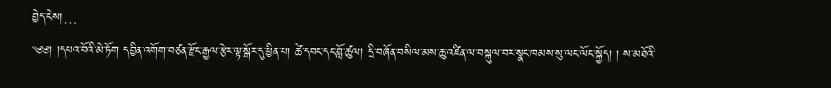བྱེད་ངེས།…
༄༅། །དཔའ་བོའི་མེ་ཏོག དབྱིན་འགོག་བཙན་རྫོང་རྒྱལ་རྩེར་ལྟ་སྒོར་དུ་ཕྱིན་པ། ཚེ་དབང་དང་བློ་ཚུལ། དྲི་བཞོན་བསིལ་མས་ཆུ་འཛིན་ལ་བསྐུལ་བར་སྣང་ཁམས་སུ་ལང་ལོང་སྐྱོད། ། ས་མཐོའི་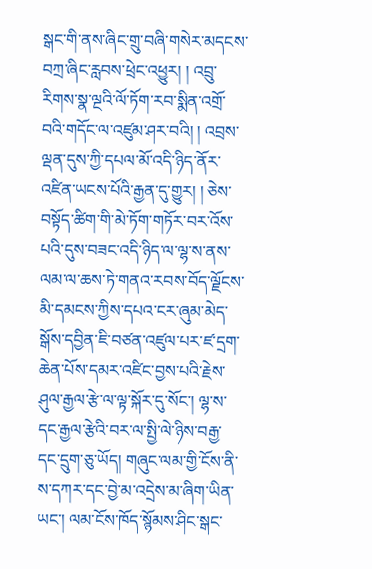སྒང་གི་ནས་ཞིང་གྲུ་བཞི་གསེར་མདངས་བཀྲ་ཞིང་རླབས་ཕྲེང་འཕྱུར། ། འབྲུ་རིགས་སྣ་ལྔའི་ལོ་ཏོག་རབ་སྨིན་འགྲོ་བའི་གདོང་ལ་འཛུམ་ཤར་བའི། ། འབྲས་ལྡན་དུས་ཀྱི་དཔལ་མོ་འདི་ཉིད་ནོར་འཛིན་ཡངས་པོའི་རྒྱན་དུ་གྱུར། ། ཅེས་བསྟོད་ཚིག་གི་མེ་ཏོག་གཏོར་བར་འོས་པའི་དུས་བཟང་འདི་ཉིད་ལ་ལྷ་ས་ནས་ལམ་ལ་ཆས་ཏེ་གནའ་རབས་བོད་ལྗོངས་མི་དམངས་ཀྱིས་དཔའ་ངར་ཞུམ་མེད་སྒོས་དབྱིན་ཇི་བཙན་འཛུལ་པར་ཛ་དྲག་ཆེན་པོས་དམར་འཛིང་བྱས་པའི་རྗེས་ཤུལ་རྒྱལ་རྩེ་ལ་ལྟ་སྐོར་དུ་སོང་། ལྷ་ས་དང་རྒྱལ་རྩེའི་བར་ལ་སྤྱི་ལེ་ཉིས་བརྒྱ་དང་དྲུག་ཅུ་ཡོད། གཞུང་ལམ་གྱི་ངོས་ནི་ས་དཀར་དང་བྱེ་མ་འདྲེས་མ་ཞིག་ཡིན་ཡང་། ལམ་ངོས་ཁོད་སྙོམས་ཤིང་སྒང་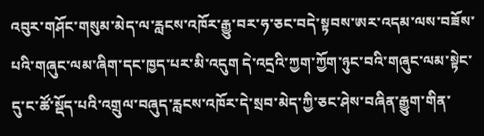འབུར་གཤོང་གསུམ་མེད་ལ་རླངས་འཁོར་རྒྱུ་བར་ཧ་ཅང་བདེ་སྟབས་ཨར་འདམ་ལས་བཟོས་པའི་གཞུང་ལམ་ཞིག་དང་ཁྱད་པར་མི་འདུག དེ་འདྲའི་ཀྱག་ཀྱོག་ཉུང་བའི་གཞུང་ལམ་སྟེང་དུ་ང་ཚོ་སྡོད་པའི་འགྲུལ་བཞུད་རླངས་འཁོར་དེ་སྲབ་མེད་ཀྱི་ཅང་ཤེས་བཞིན་རྒྱུག་གིན་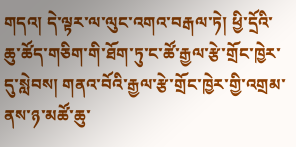གདའ། དེ་ལྟར་ལ་ལུང་འགའ་བརྒལ་ཏེ། ཕྱི་དྲོའི་ཆུ་ཚོད་གཅིག་གི་ཐོག་ཏུ་ང་ཚོ་རྒྱལ་རྩེ་གྲོང་ཁྱེར་དུ་སླེབས། གནའ་བོའི་རྒྱལ་རྩེ་གྲོང་ཁྱེར་གྱི་འགྲམ་ནས་ཉ་མཚོ་ཆུ་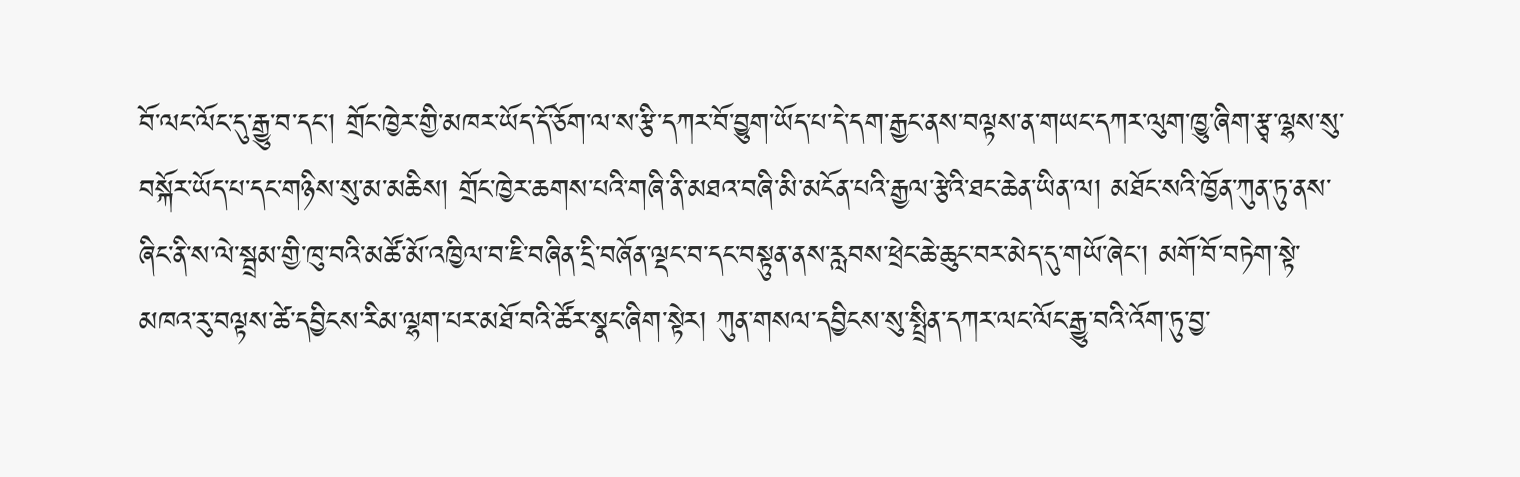བོ་ལང་ལོང་དུ་རྒྱུ་བ་དང་། གྲོང་ཁྱེར་གྱི་མཁར་ཡོད་དོ་ཅོག་ལ་ས་རྩི་དཀར་བོ་བྱུག་ཡོད་པ་དེ་དག་རྒྱང་ནས་བལྟས་ན་གཡང་དཀར་ལུག་ཁྱུ་ཞིག་རྩྭ་ལྷས་སུ་བསྐོར་ཡོད་པ་དང་གཉིས་སུ་མ་མཆིས། གྲོང་ཁྱེར་ཆགས་པའི་གཞི་ནི་མཐའ་བཞི་མི་མངོན་པའི་རྒྱལ་རྩེའི་ཐང་ཆེན་ཡིན་ལ། མཐོང་སའི་ཁྱོན་ཀུན་ཏུ་ནས་ཞིང་ནི་ས་ལེ་སྦྲམ་གྱི་ཁུ་བའི་མཚོ་མོ་འཁྱིལ་བ་ཇི་བཞིན་དྲི་བཞོན་ལྡང་བ་དང་བསྟུན་ནས་རླབས་ཕྲེང་ཆེ་ཆུང་བར་མེད་དུ་གཡོ་ཞེང་། མགོ་བོ་བཏེག་སྟེ་མཁའ་རུ་བལྟས་ཚེ་དབྱིངས་རིམ་ལྷག་པར་མཐོ་བའི་ཚོར་སྣང་ཞིག་སྟེར། ཀུན་གསལ་དབྱིངས་སུ་སྤྲིན་དཀར་ལང་ལོང་རྒྱུ་བའི་འོག་ཏུ་བྱ་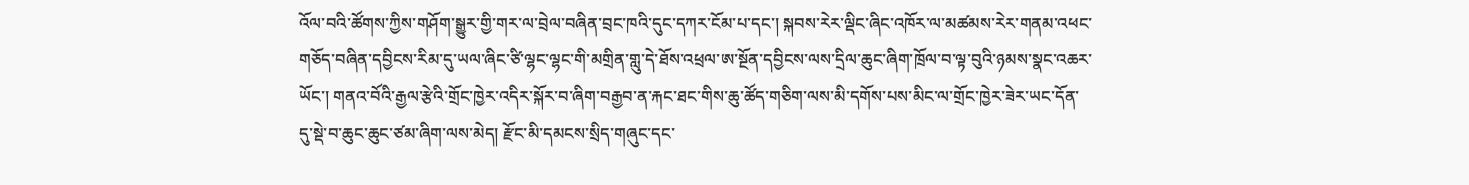འོལ་བའི་ཚོགས་ཀྱིས་གཤོག་སྒྱུར་གྱི་གར་ལ་བྲེལ་བཞིན་བྲང་ཁའི་དུང་དཀར་ངོམ་པ་དང་། སྐབས་རེར་ལྡིང་ཞིང་འཁོར་ལ་མཚམས་རེར་གནམ་འཕང་གཅོད་བཞིན་དབྱིངས་རིམ་དུ་ཡལ་ཞིང་ཙི་ལྷང་ལྷང་གི་མགྲིན་གླུ་དེ་ཐོས་འཕྲལ་ཨ་སྔོན་དབྱིངས་ལས་དྲིལ་ཆུང་ཞིག་ཁྲོལ་བ་ལྟ་བུའི་ཉམས་སྣང་འཆར་ཡོང་། གནའ་བོའི་རྒྱལ་རྩེའི་གྲོང་ཁྱེར་འདིར་སྐོར་བ་ཞིག་བརྒྱབ་ན་རྐང་ཐང་གིས་ཆུ་ཚོད་གཅིག་ལས་མི་དགོས་པས་མིང་ལ་གྲོང་ཁྱེར་ཟེར་ཡང་དོན་དུ་སྡེ་བ་ཆུང་ཆུང་ཙམ་ཞིག་ལས་མེད། རྫོང་མི་དམངས་སྲིད་གཞུང་དང་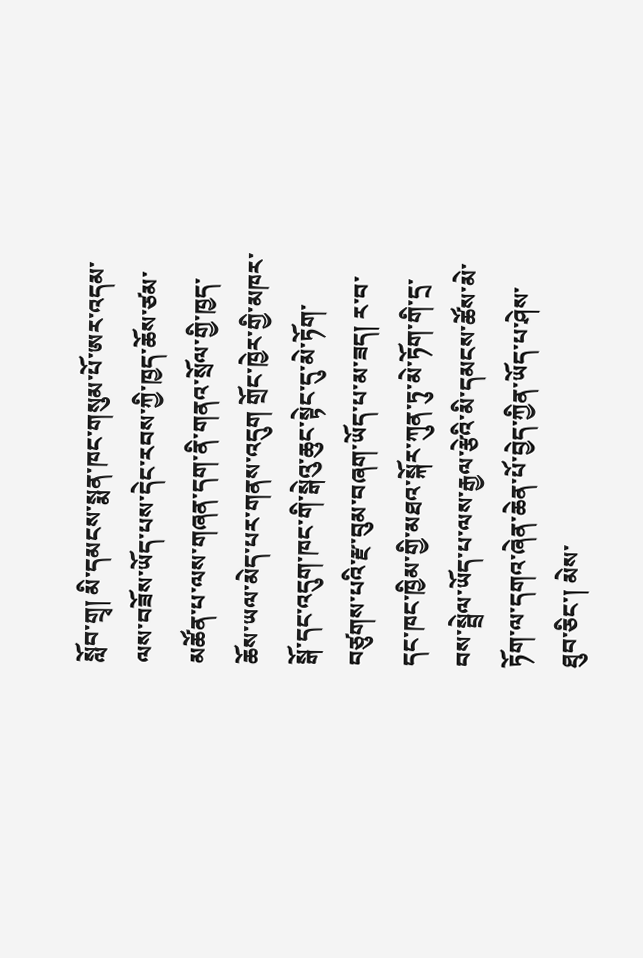སློབ་གྲྭ། མི་དམངས་སྨན་ཁང་གསུམ་པོ་ཨར་འདམ་ལས་བཟོས་ཡོད་པས་དེང་རབས་ཀྱི་ཁྱད་ཆོས་ཙམ་མཚོན་པ་ལས་གཞན་དག་ནི་གནའ་སྲོལ་གྱི་ཁྱད་ཆོས་ཡལ་མེད་པར་གནས་འདུག གྲོང་ཁྱེར་གྱི་མཁར་སྒོ་དང་འདུག་ཁང་གི་སྒེའུ་ཆུང་སྟེང་དུ་མེ་ཏོག་བཙུགས་པའི་རྫ་བུམ་བཞག་ཡོད་པ་མ་ཟད། ར་བ་དང་ཁང་ཁྱིམ་གྱི་མཐའ་སྐོར་ཀུན་ཏུ་མེ་ཏོག་གི་དྲ་བས་སྦྲེལ་ཡོད་པ་ལས་རྒྱལ་རྩེའི་མི་དམངས་ཚོས་མེ་ཏོག་ལ་དགའ་ཞེན་ཆེན་པོ་བྱེད་ཀྱིན་ཡོད་པ་ཤེས་ཐུབ་ཅིང་། མེས་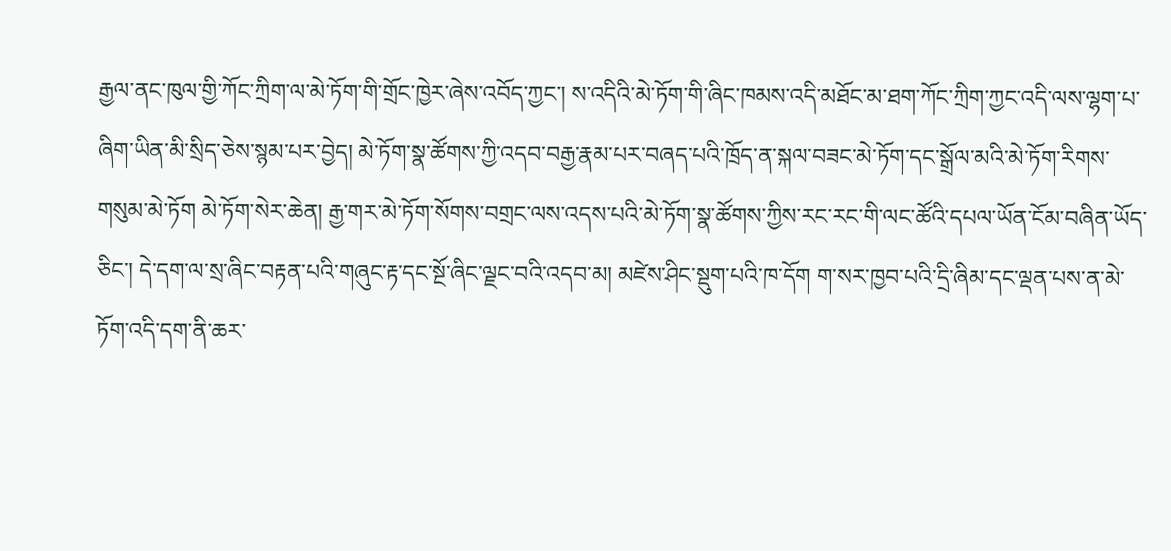རྒྱལ་ནང་ཁུལ་གྱི་ཀོང་ཀྲིག་ལ་མེ་ཏོག་གི་གྲོང་ཁྱེར་ཞེས་འབོད་ཀྱང་། ས་འདིའི་མེ་ཏོག་གི་ཞིང་ཁམས་འདི་མཐོང་མ་ཐག་ཀོང་ཀྲིག་ཀྱང་འདི་ལས་ལྷག་པ་ཞིག་ཡིན་མི་སྲིད་ཅེས་སྙམ་པར་བྱེད། མེ་ཏོག་སྣ་ཚོགས་ཀྱི་འདབ་བརྒྱ་རྣམ་པར་བཞད་པའི་ཁྲོད་ན་སྐལ་བཟང་མེ་ཏོག་དང་སྒྲོལ་མའི་མེ་ཏོག་རིགས་གསུམ་མེ་ཏོག མེ་ཏོག་སེར་ཆེན། རྒྱ་གར་མེ་ཏོག་སོགས་བགྲང་ལས་འདས་པའི་མེ་ཏོག་སྣ་ཚོགས་ཀྱིས་རང་རང་གི་ལང་ཚོའི་དཔལ་ཡོན་ངོམ་བཞིན་ཡོད་ཅིང་། དེ་དག་ལ་སྲ་ཞིང་བརྟན་པའི་གཞུང་རྟ་དང་སྔོ་ཞིང་ལྗང་བའི་འདབ་མ། མཛེས་ཤིང་སྡུག་པའི་ཁ་དོག ག་སར་ཁྱབ་པའི་དྲི་ཞིམ་དང་ལྡན་པས་ན་མེ་ཏོག་འདི་དག་ནི་ཆར་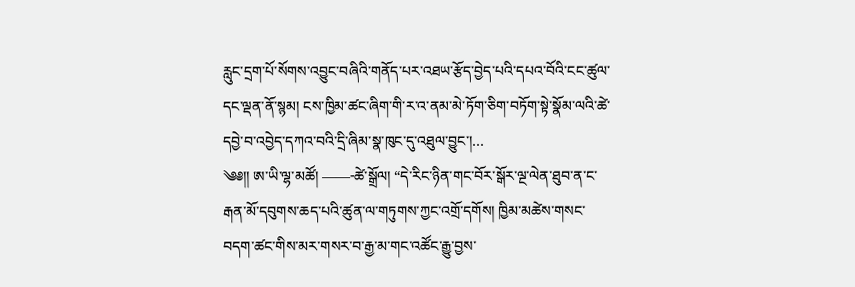རླུང་དྲག་པོ་སོགས་འབྱུང་བཞིའི་གནོད་པར་འཐཡ་རྩོད་བྱེད་པའི་དཔའ་བོའི་ངང་ཚུལ་དང་ལྡན་ནོ་སྙམ། ངས་ཁྱིམ་ཚང་ཞིག་གི་ར་འ་ནམ་མེ་ཏོག་ཅིག་བཏོག་སྟེ་སྣོམ་ལའི་ཚེ་དབྱེ་བ་འབྱེད་དཀའ་བའི་དྲི་ཞིམ་སྣ་ཁུང་དུ་འཐུལ་བྱུང་།…
༄༅།། ཨ་ཡི་ལྷ་མཚོ། ——-ཚེ་སྒྲོལ། “དེ་རིང་ཉིན་གང་བོར་སྒོར་ལྔ་ལེན་ཐུབ་ན་ང་རྒན་མོ་དབུགས་ཆད་པའི་ཚུན་ལ་གཏུགས་ཀྱང་འགྲོ་དགོས། ཁྱིམ་མཚེས་གསང་བདག་ཚང་གིས་མར་གསར་བ་རྒྱ་མ་གང་འཚོང་རྒྱུ་བྱས་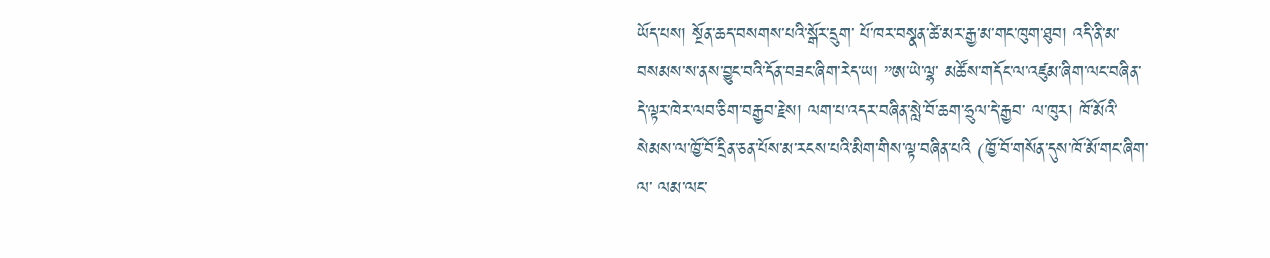ཡོད་པས། སྔོན་ཆད་བསགས་པའི་སྒོར་དྲུག་ པོ་ཁར་བསྣན་ཚེ་མར་རྒྱ་མ་གང་ཁུག་ཐུབ། འདི་ནི་མ་བསམས་ས་ནས་བྱུང་བའི་དོན་བཟང་ཞིག་རེད་ཡ། ”ཨ་ཡེ་ལྷ་ མཚོས་གདོང་ལ་འཛུམ་ཞིག་ལང་བཞིན་དེ་ལྟར་ཁེར་ལབ་ཅིག་བརྒྱབ་རྗེས། ལག་པ་འདར་བཞིན་སླེ་བོ་ཆག་ཧྲུལ་དེ་རྒྱབ་ ལ་ཁུར། ཁོ་མོའི་སེམས་ལ་ཁྱོ་བོ་དྲིན་ཅན་པོས་མ་རངས་པའི་མིག་གིས་ལྟ་བཞིན་པའི (ཁྱོ་བོ་གསོན་དུས་ཁོ་མོ་གང་ཞིག་ལ་ ལམ་ལང་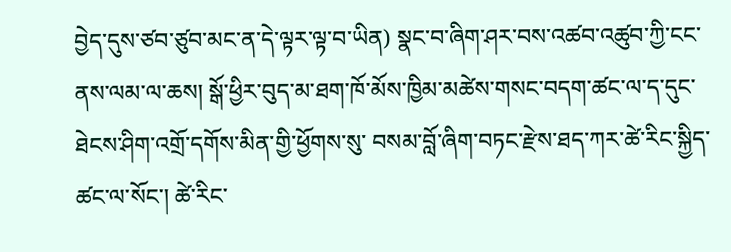བྱེད་དུས་ཙབ་ཙུབ་མང་ན་དེ་ལྟར་ལྟ་བ་ཡིན) སྣང་བ་ཞིག་ཤར་བས་འཚབ་འཚུབ་ཀྱི་ངང་ནས་ལམ་ལ་ཆས། སྒོ་ཕྱིར་བུད་མ་ཐག་ཁོ་མོས་ཁྱིམ་མཚེས་གསང་བདག་ཚང་ལ་ད་དུང་ཐེངས་ཤིག་འགྲོ་དགོས་མིན་གྱི་ཕྱོགས་སུ་ བསམ་བློ་ཞིག་བཏང་རྫེས་ཐད་ཀར་ཚེ་རིང་སྐྱིད་ཚང་ལ་སོང་། ཚེ་རིང་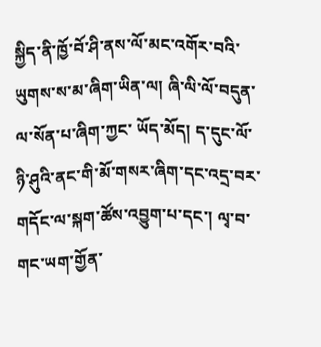སྐྱིད་ནི་ཁྱོ་བོ་ཤི་ནས་ལོ་མང་འགོར་བའི་ཡུགས་ས་མ་ཞིག་ཡིན་ལ། ཞི་ལི་ལོ་བདུན་ལ་སོན་པ་ཞིག་ཀྱང་ ཡོད་མོད། ད་དུང་ལོ་ཉི་ཤུའི་ནང་གི་མོ་གསར་ཞིག་དང་འདྲ་བར་གདོང་ལ་སྐག་ཚོས་འབྱུག་པ་དང་། ལྭ་བ་གང་ཡག་གྱོན་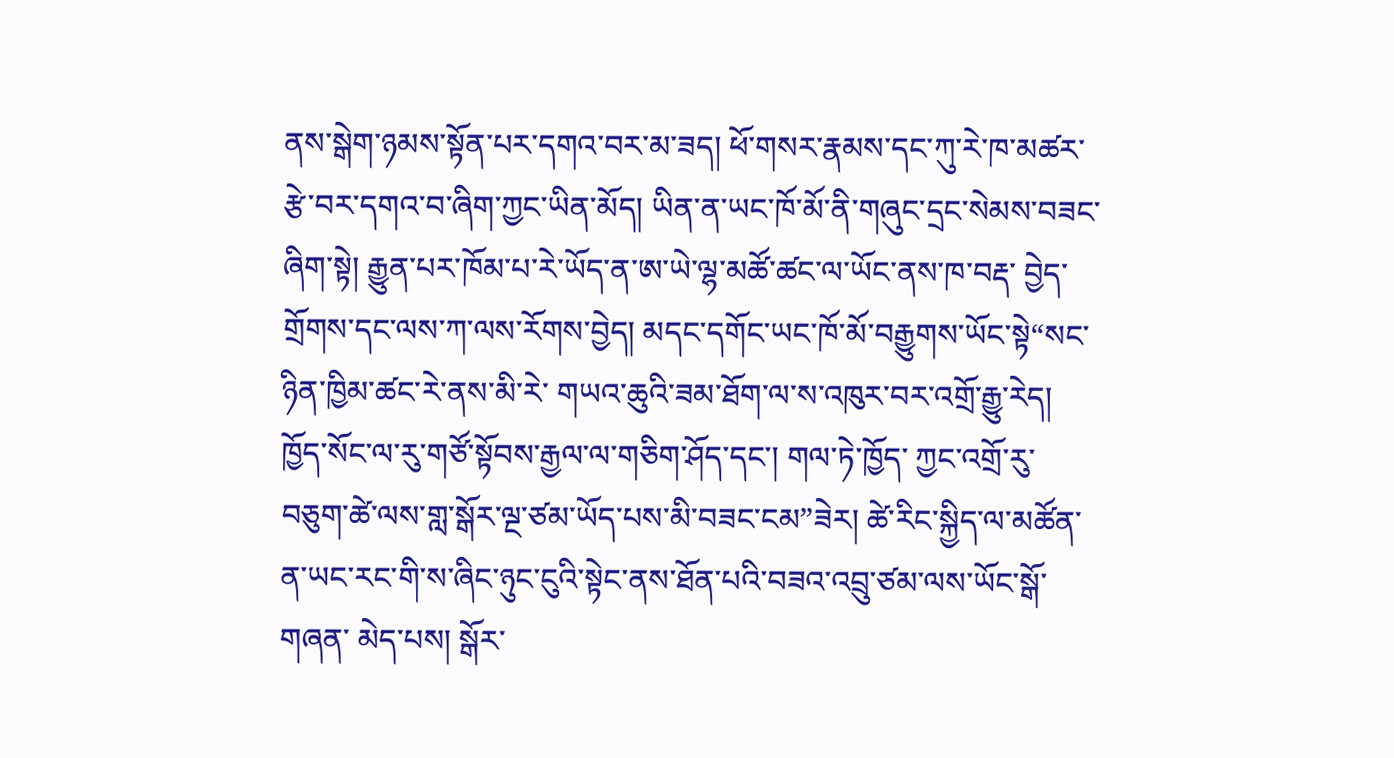ནས་སྒེག་ཉམས་སྟོན་པར་དགའ་བར་མ་ཟད། ཕོ་གསར་རྣམས་དང་ཀུ་རེ་ཁ་མཚར་རྩེ་བར་དགའ་བ་ཞིག་ཀྱང་ཡིན་མོད། ཡིན་ན་ཡང་ཁོ་མོ་ནི་གཞུང་དྲང་སེམས་བཟང་ཞིག་སྟེ། རྒྱུན་པར་ཁོམ་པ་རེ་ཡོད་ན་ཨ་ཡེ་ལྷ་མཚོ་ཚང་ལ་ཡོང་ནས་ཁ་བརྡ་ བྱེད་གྲོགས་དང་ལས་ཀ་ལས་རོགས་བྱེད། མདང་དགོང་ཡང་ཁོ་མོ་བརྒྱུགས་ཡོང་སྟེ“སང་ཉིན་ཁྱིམ་ཚང་རེ་ནས་མི་རེ་ གཡའ་ཆུའི་ཟམ་ཐོག་ལ་ས་འཁུར་བར་འགྲོ་རྒྱུ་རེད། ཁྱོད་སོང་ལ་རུ་གཙོ་སྟོབས་རྒྱལ་ལ་གཅིག་ཤོད་དང་། གལ་ཏེ་ཁྱོད་ ཀྱང་འགྲོ་རུ་བཅུག་ཚེ་ལས་གླ་སྒོར་ལྔ་ཙམ་ཡོད་པས་མི་བཟང་ངམ”ཟེར། ཚེ་རིང་སྐྱིད་ལ་མཚོན་ན་ཡང་རང་གི་ས་ཞིང་ཉུང་ངུའི་སྟེང་ནས་ཐོན་པའི་བཟའ་འབྲུ་ཙམ་ལས་ཡོང་སྒོ་གཞན་ མེད་པས། སྒོར་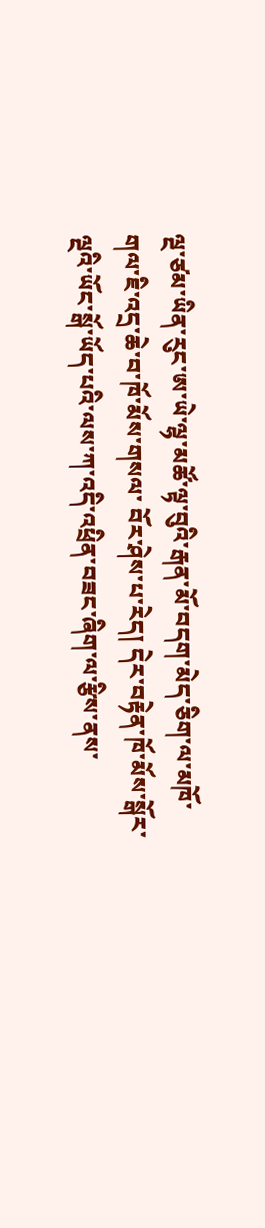ལྔ་ཙམ་ཡིན་རུང་ཨ་ཡེ་ལྷ་མཚོ་ལྟ་བུའི་རྒན་མོ་བདག་མེད་ཅིག་ལ་མཁོ་གལ་ཇི་འདྲ་ཆེ་བ་ཁོ་མོས་གསལ་ བོར་ཤེས་པ་རེད། དེར་བརྟེན་ཁོ་མོས་སྒོར་ལྔའི་ཡོང་སྒོ་ཡོད་པའི་ལས་ཀ་འདི་འཕྲིན་བཟང་ཞིག་ལ་རྩིས་ནས་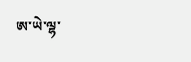ཨ་ཡེ་ལྷ་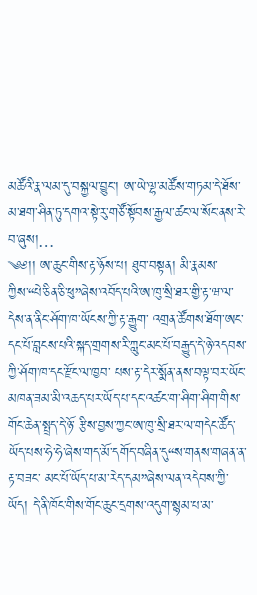མཚོའི་རྣ་ལམ་དུ་བསྐྱལ་བྱུང་། ཨ་ཡེ་ལྷ་མཚོས་གཏམ་དེ་ཐོས་མ་ཐག་ཤིན་ཏུ་དགའ་སྟེ་རུ་གཙོ་སྟོབས་རྒྱལ་ཚང་ལ་སོང་ནས་རེ་བ་ཞུས།…
༄༅།། ཨ་ཆུང་གིས་རྟ་ཉོས་པ། ཐུབ་བསྟན། མི་རྣམས་ཀྱིས་“པེ་ཅིན་ཅི་ཕུ”ཞེས་འབོད་པའི་ཨ་ཁུ་སྲི་ཐར་གྱི་རྟ་ཝ་ལ་དེས་ན་ནིང་ཤོག་ཁ་ཡོངས་ཀྱི་རྟ་རྒྱུག་ འགྲན་ཚོགས་ཐོག་ཨང་དང་པོ་བླངས་པའི་སྐད་གྲགས་རི་ཀླུང་མང་པོ་བརྒྱུད་དེ་ཉེ་འདབས་ཀྱི་ཤོག་ཁ་དང་རྫོང་ལ་ཁྱབ་ པས་རྟ་དེར་སྨོན་ནས་བལྟ་བར་ཡོང་མཁན་ཟམ་མི་འཆད་པར་ཡོད་པ་དང་འཚང་ག་ཤིག་ཤིག་གིས་གོང་ཆེན་སྤྲད་དེ་ཉོ་ རྩིས་བྱས་ཀྱང་ཨ་ཁུ་སྲི་ཐར་ལ་གདེང་ཚོད་ཡོད་པས་ཧེ་ཧེ་ཞེས་གད་མོ་དགོད་བཞིན་དུ“ས་གནས་གཞན་ན་རྟ་བཟང་ མང་པོ་ཡོད་པ་མ་རེད་དམ”ཞེས་ལན་འདེབས་ཀྱི་ཡོད། དེ་ནི་ཁོང་གིས་གོང་ཆུང་དྲགས་འདུག་སྙམ་པ་མ་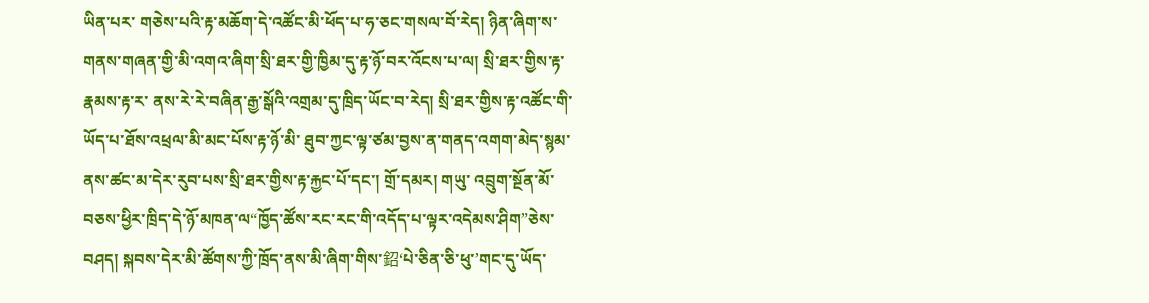ཡིན་པར་ གཅེས་པའི་རྟ་མཆོག་དེ་འཚོང་མི་ཕོད་པ་ཧ་ཅང་གསལ་བོ་རེད། ཉིན་ཞིག་ས་གནས་གཞན་གྱི་མི་འགའ་ཞིག་སྲི་ཐར་གྱི་ཁྱིམ་དུ་རྟ་ཉོ་བར་འོངས་པ་ལ། སྲི་ཐར་གྱིས་རྟ་རྣམས་རྟ་ར་ ནས་རེ་རེ་བཞིན་རྒྱ་སྒོའི་འགྲམ་དུ་ཁྲིད་ཡོང་བ་རེད། སྲི་ཐར་གྱིས་རྟ་འཚོང་གི་ཡོད་པ་ཐོས་འཕྲལ་མི་མང་པོས་རྟ་ཉོ་མི་ ཐུབ་ཀྱང་ལྟ་ཙམ་བྱས་ན་གནད་འགག་མེད་སྙམ་ནས་ཚང་མ་དེར་རུབ་པས་སྲི་ཐར་གྱིས་རྟ་རྐྱང་པོ་དང་། གྲོ་དམར། གཡུ་ འབྲུག་སྔོན་མོ་བཅས་ཕྱིར་ཁྲིད་དེ་ཉོ་མཁན་ལ“ཁྱོད་ཚོས་རང་རང་གི་འདོད་པ་ལྟར་འདེམས་ཤིག”ཅེས་བཤད། སྐབས་དེར་མི་ཚོགས་ཀྱི་ཁྲོད་ནས་མི་ཞིག་གིས་鉊‘པེ་ཅིན་ཅི་ཕུ་’གང་དུ་ཡོད་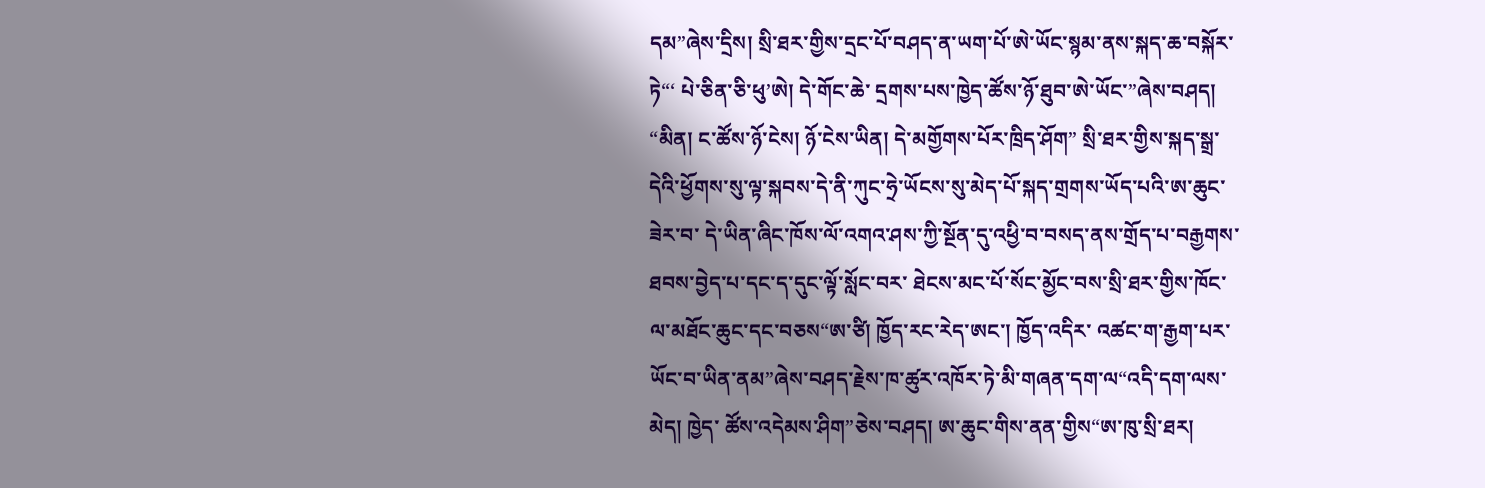དམ”ཞེས་དྲིས། སྲི་ཐར་གྱིས་དྲང་པོ་བཤད་ན་ཡག་པོ་ཨེ་ཡོང་སྙམ་ནས་སྐད་ཆ་བསྐོར་ཏེ“‘ པེ་ཅིན་ཅི་ཕུ’ཨེ། དེ་གོང་ཆེ་ དྲགས་པས་ཁྱེད་ཚོས་ཉོ་ཐུབ་ཨེ་ཡོང་”ཞེས་བཤད། “མིན། ང་ཚོས་ཉོ་ངེས། ཉོ་ངེས་ཡིན། དེ་མགྱོགས་པོར་ཁྲིད་ཤོག” སྲི་ཐར་གྱིས་སྐད་སྒྲ་དེའི་ཕྱོགས་སུ་ལྟ་སྐབས་དེ་ནི་ཀུང་ཧྲེ་ཡོངས་སུ་མེད་པོ་སྐད་གྲགས་ཡོད་པའི་ཨ་ཆུང་ཟེར་བ་ དེ་ཡིན་ཞིང་ཁོས་ལོ་འགའ་ཤས་ཀྱི་སྔོན་དུ་འཕྱི་བ་བསད་ནས་གྲོད་པ་བརྒྱགས་ཐབས་བྱེད་པ་དང་ད་དུང་ལྟོ་སློང་བར་ ཐེངས་མང་པོ་སོང་མྱོང་བས་སྲི་ཐར་གྱིས་ཁོང་ལ་མཐོང་ཆུང་དང་བཅས“ཨ་ཙི། ཁྱོད་རང་རེད་ཨང་། ཁྱོད་འདིར་ འཚང་ག་རྒྱག་པར་ཡོང་བ་ཡིན་ནམ”ཞེས་བཤད་རྗེས་ཁ་ཚུར་འཁོར་ཏེ་མི་གཞན་དག་ལ“འདི་དག་ལས་མེད། ཁྱེད་ ཚོས་འདེམས་ཤིག”ཅེས་བཤད། ཨ་ཆུང་གིས་ནན་གྱིས“ཨ་ཁུ་སྲི་ཐར།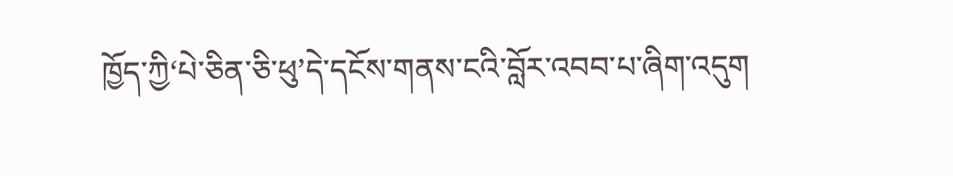ཁྱོད་ཀྱི‘པེ་ཅིན་ཅི་ཕུ’དེ་དངོས་གནས་ངའི་བློར་འབབ་པ་ཞིག་འདུག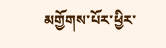མགྱོགས་པོར་ཕྱིར་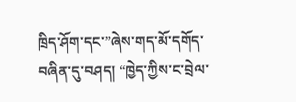ཁྲིད་ཤོག་དང་”ཞེས་གད་མོ་དགོད་བཞིན་དུ་བཤད། “ཁྱེད་ཀྱིས་ང་བྲེལ་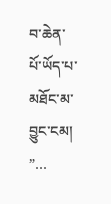བ་ཆེན་པོ་ཡོད་པ་མཐོང་མ་བྱུང་ངམ། ”…